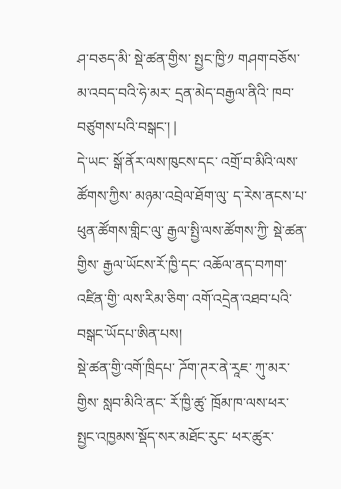ཤ་བཅད་མི་ སྡེ་ཚན་གྱིས་ སྤྱང་ཁྱི་༡ གཤག་བཅོས་མ་འབད་བའི་ཧེ་མར་ དྲན་མེད་བརྒྱལ་ནིའི་ ཁབ་བཙུགས་པའི་བསྒང་། |
དེ་ཡང་ སྒོ་ནོར་ལས་ཁུངས་དང་ འགྲོ་བ་མིའི་ལས་ཚོགས་ཀྱིས་ མཉམ་འབྲེལ་ཐོག་ལུ་ ད་རེས་ནངས་པ་ ཕུན་ཚོགས་གླིང་ལུ་ རྒྱལ་སྤྱི་ལས་ཚོགས་ཀྱི་ སྡེ་ཚན་གྱིས་ རྒྱལ་ཡོངས་རོ་ཁྱི་དང་ འཆོལ་ནད་བཀག་འཛིན་གྱི་ ལས་རིམ་ཅིག་ འགོ་འདྲེན་འཐབ་པའི་བསྒང་ཡོདཔ་ཨིན་པས།
སྡེ་ཚན་གྱི་འགོ་ཁྲིདཔ་ ཌོག་ཊར་ནེ་རཱཇ་ ཀུ་མར་གྱིས་ སླབ་མིའི་ནང་ རོ་ཁྱི་ཚུ་ ཁྲོམ་ཁ་ལས་ཕར་ སྤྱང་འཁྱམས་སྡོད་སར་མཐོང་རུང་ ཕར་ཚུར་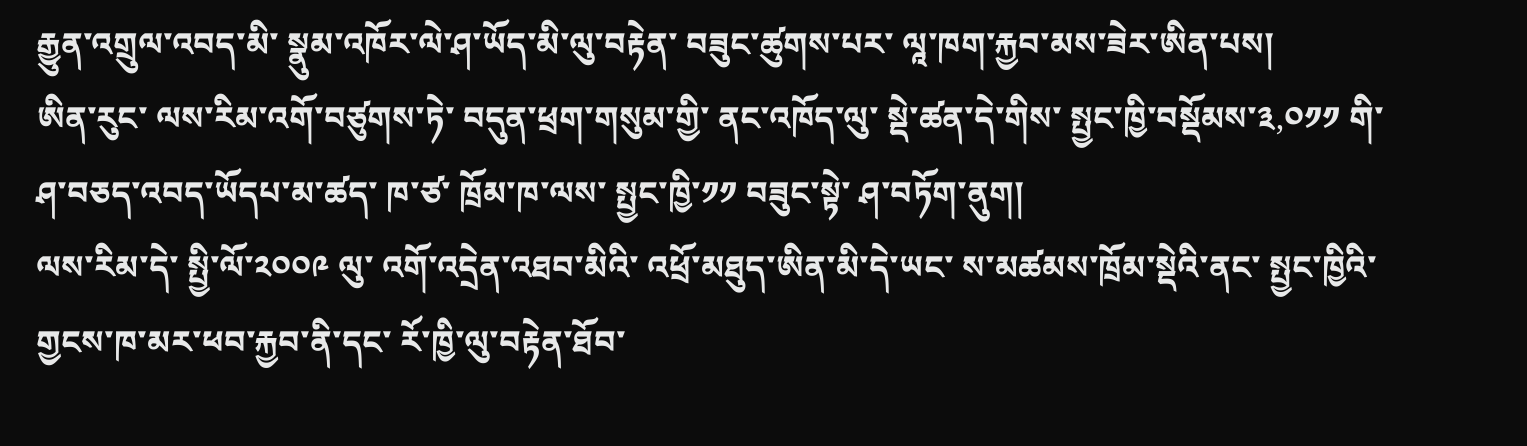རྒྱུན་འགྲུལ་འབད་མི་ སྣུམ་འཁོར་ལེ་ཤ་ཡོད་མི་ལུ་བརྟེན་ བཟུང་ཚུགས་པར་ ལཱ་ཁག་རྐྱབ་མས་ཟེར་ཨིན་པས།
ཨིན་རུང་ ལས་རིམ་འགོ་བཙུགས་ཏེ་ བདུན་ཕྲག་གསུམ་གྱི་ ནང་འཁོད་ལུ་ སྡེ་ཚན་དེ་གིས་ སྤྱང་ཁྱི་བསྡོམས་༣,༠༡༡ གི་ ཤ་བཅད་འབད་ཡོདཔ་མ་ཚད་ ཁ་ཙ་ ཁྲོམ་ཁ་ལས་ སྤྱང་ཁྱི་༡༡ བཟུང་སྟེ་ ཤ་བཏོག་ནུག།
ལས་རིམ་དེ་ སྤྱི་ལོ་༢༠༠༩ ལུ་ འགོ་འདྲེན་འཐབ་མིའི་ འཕྲོ་མཐུད་ཨིན་མི་དེ་ཡང་ ས་མཚམས་ཁྲོམ་སྡེའི་ནང་ སྤྱང་ཁྱིའི་གྱངས་ཁ་མར་ཕབ་རྐྱབ་ནི་དང་ རོ་ཁྱི་ལུ་བརྟེན་ཐོབ་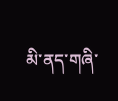མི་ནད་གཞི་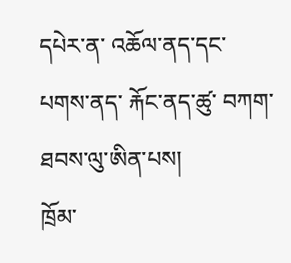དཔེར་ན་ འཆོལ་ནད་དང་ པགས་ནད་ རྐོང་ནད་ཚུ་ བཀག་ཐབས་ལུ་ཨིན་པས།
ཁྲོམ་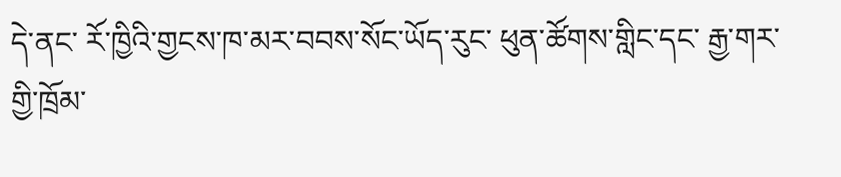དེ་ནང་ རོ་ཁྱིའི་གྱངས་ཁ་མར་བབས་སོང་ཡོད་རུང་ ཕུན་ཚོགས་གླིང་དང་ རྒྱ་གར་གྱི་ཁྲོམ་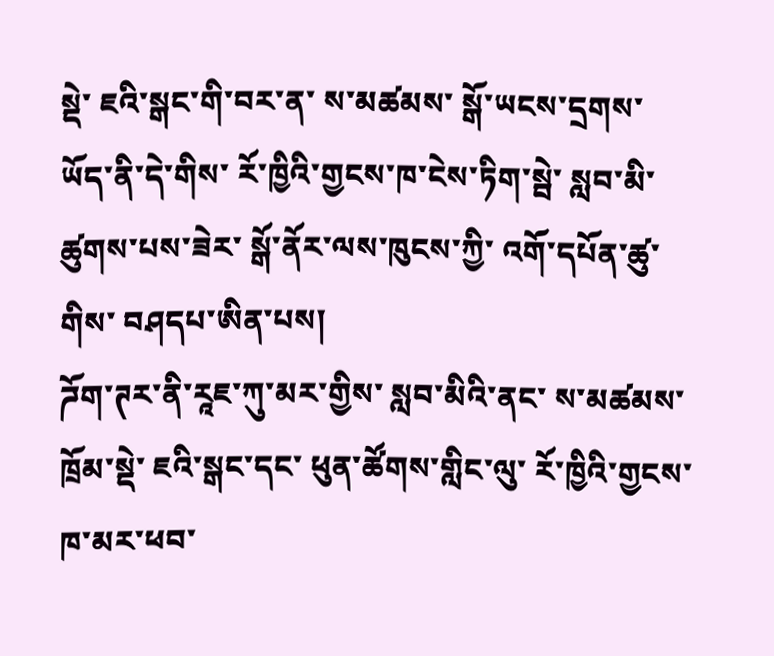སྡེ་ ཇའི་སྒང་གི་བར་ན་ ས་མཚམས་ སྒོ་ཡངས་དྲགས་ཡོད་ནི་དེ་གིས་ རོ་ཁྱིའི་གྱངས་ཁ་ངེས་ཏིག་སྦེ་ སླབ་མི་ཚུགས་པས་ཟེར་ སྒོ་ནོར་ལས་ཁུངས་ཀྱི་ འགོ་དཔོན་ཚུ་གིས་ བཤདཔ་ཨིན་པས།
ཌོག་ཊར་ནི་རཱཇ་ཀུ་མར་གྱིས་ སླབ་མིའི་ནང་ ས་མཚམས་ཁྲོམ་སྡེ་ ཇའི་སྒང་དང་ ཕུན་ཚོགས་གླིང་ལུ་ རོ་ཁྱིའི་གྱངས་ཁ་མར་ཕབ་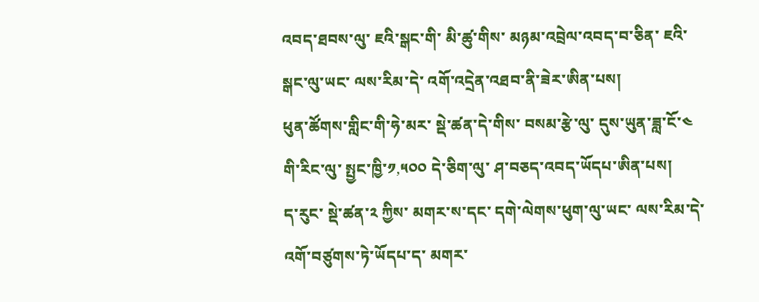འབད་ཐབས་ལུ་ ཇའི་སྒང་གི་ མི་ཚུ་གིས་ མཉམ་འབྲེལ་འབད་བ་ཅིན་ ཇའི་སྒང་ལུ་ཡང་ ལས་རིམ་དེ་ འགོ་འདྲེན་འཐབ་ནི་ཟེར་ཨིན་པས།
ཕུན་ཚོགས་གླིང་གི་ཧེ་མར་ སྡེ་ཚན་དེ་གིས་ བསམ་རྩེ་ལུ་ དུས་ཡུན་ཟླ་ངོ་༤ གི་རིང་ལུ་ སྤྱང་ཁྱི་༡,༥༠༠ དེ་ཅིག་ལུ་ ཤ་བཅད་འབད་ཡོདཔ་ཨིན་པས།
ད་རུང་ སྡེ་ཚན་༢ ཀྱིས་ མགར་ས་དང་ དགེ་ལེགས་ཕུག་ལུ་ཡང་ ལས་རིམ་དེ་ འགོ་བཙུགས་ཏེ་ཡོདཔ་ད་ མགར་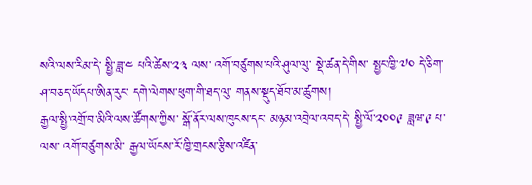སའི་ལས་རིམ་དེ་ སྤྱི་ཟླ་༤ པའི་ཚེས་༢༣ ལས་ འགོ་བཙུགས་པའི་ཤུལ་ལུ་ སྡེ་ཚན་དེ་གིས་ སྤྱང་ཁྱི་༧༠ དེ་ཅིག་ ཤ་བཅད་ཡོདཔ་ཨིན་རུང་ དགེ་ལེགས་ཕུག་གི་ཐད་ལུ་ གནས་སྡུད་ཐོབ་མ་ཚུགས།
རྒྱལ་སྤྱི་འགྲོ་བ་མིའི་ལས་ཚོགས་ཀྱིས་ སྒོ་ནོར་ལས་ཁུངས་དང་ མཉམ་འབྲེལ་འབད་དེ་ སྤྱི་ལོ་༢༠༠༩ ཟླཝ་༩ པ་ལས་ འགོ་བཙུགས་མི་ རྒྱལ་ཡོངས་རོ་ཁྱི་གྲངས་རྩིས་འཛིན་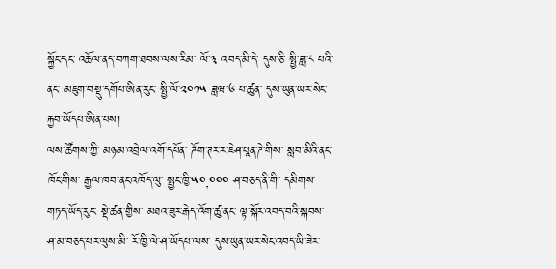སྐྱོང་དང་ འཆོལ་ནད་བཀག་ཐབས་ལས་རིམ་ ལོ་༣ འབད་མི་དེ་ དུས་ཅི་ སྤྱི་ཟླ་༨ པའི་ནང་ མཇུག་བསྡུ་དགོཔ་ཨིན་རུང་ སྤྱི་ལོ་༢༠༡༥ ཟླཝ་༦ པ་ཚུན་ དུས་ཡུན་ཡར་སེང་རྐྱབ་ཡོདཔ་ཨིན་པས།
ལས་ཚོགས་ཀྱི་ མཉམ་འབྲེལ་འགོ་དཔོན་ ཌོག་ཊར་ར་ཇེཤ་པཱན་ཌེ་གིས་ སླབ་མིའི་ནང་ ཁོང་གིས་ རྒྱལ་ཁབ་ནང་འཁོད་ལུ་ སྤྱང་ཁྱི་༥༠,༠༠༠ ཤ་བཅད་ནི་གི་ དམིགས་གཏད་ཡོད་རུང་ སྡེ་ཚན་གྱིས་ མཐའ་ཟུར་རྒེད་འོག་ཚུ་ནང་ ལྟ་སྐོར་འབད་བའི་སྐབས་ ཤ་མ་བཅད་པར་ལུས་མི་ རོ་ཁྱི་ལེ་ཤ་ཡོདཔ་ལས་ དུས་ཡུན་ཡར་སེང་འབད་ཡི་ཟེར་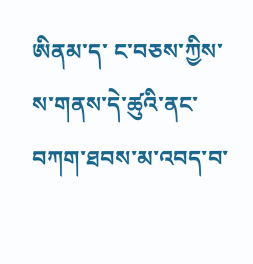ཨིནམ་ད་ ང་བཅས་ཀྱིས་ ས་གནས་དེ་ཚུའི་ནང་ བཀག་ཐབས་མ་འབད་བ་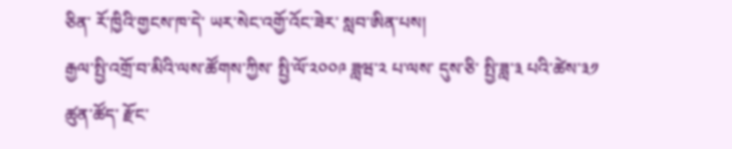ཅིན་ རོ་ཁྱིའི་གྱངས་ཁ་དེ་ ཡར་སེང་འགྱོ་འོང་ཟེར་ སླབ་ཨིན་པས།
རྒྱལ་སྤྱི་འགྲོ་བ་མིའི་ལས་ཚོགས་ཀྱིས་ སྤྱི་ལོ་༢༠༠༩ ཟླཝ་༢ པ་ལས་ དུས་ཅི་ སྤྱི་ཟླ་༣ པའི་ཚེས་༣༡ ཚུན་ཚོད་ རྫོང་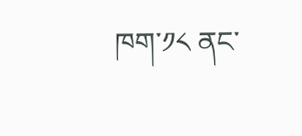ཁག་༡༨ ནང་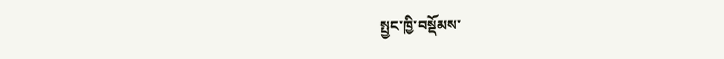སྤྱང་ཁྱི་བསྡོམས་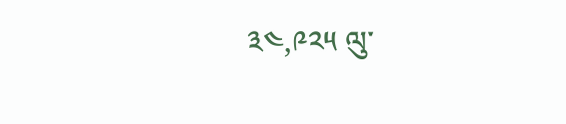༣༤,༩༢༥ ལུ་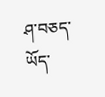ཤ་བཅད་ཡོད་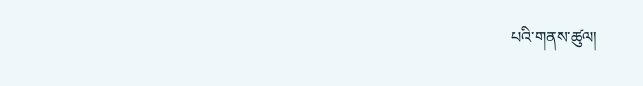པའི་གནས་ཚུལ།